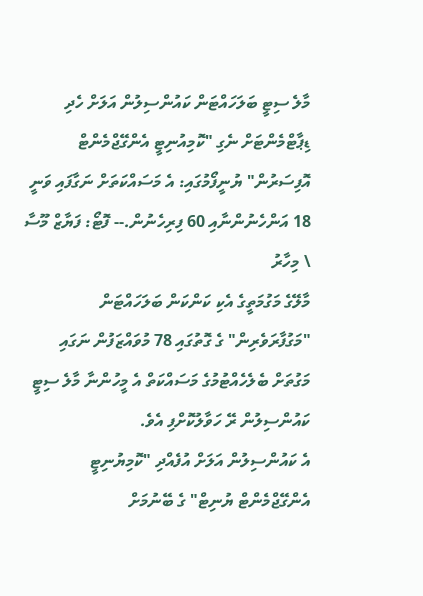މާލެ ސިޓީ ބަލަހައްޓަން ކައުންސިލުން އަލަށް ހެދި ޑިޕާޓްމެންޓަށް ނެގި "ކޮމިއުނިޓީ އެންގޭޖްމެންޓް އޮފިސަރުން" ޔުނީފޯމުގައި: އެ މަސައްކަތަށް ނަގާފައި ވަނީ 18 އަންހެނުންނާއި 60 ފިރިހެނުން.-- ފޮޓޯ: ފަޔާޒް މޫސާ \ މިހާރު
މާލޭގެ މަގުމަތީގެ އެކި ކަންކަން ބަލަހައްޓަން "މަގުފާރަވެރިން" ގެ ގޮތުގައި 78 މުވައްޒަފުން ނަގައި މަގުތަށް ބެލެހެއްޓުމުގެ މަސައްކަތް އެ މީހުންނާ މާލެ ސިޓީ ކައުންސިލުން ރޭ ހަވާލުކޮށްފި އެވެ.
އެ ކައުންސިލުން އަލަށް އުފެއްދި "ކޮމިޔުނިޓީ އެންގޭޖްމެންޓް ޔުނިޓް" ގެ ބޭނުމަށް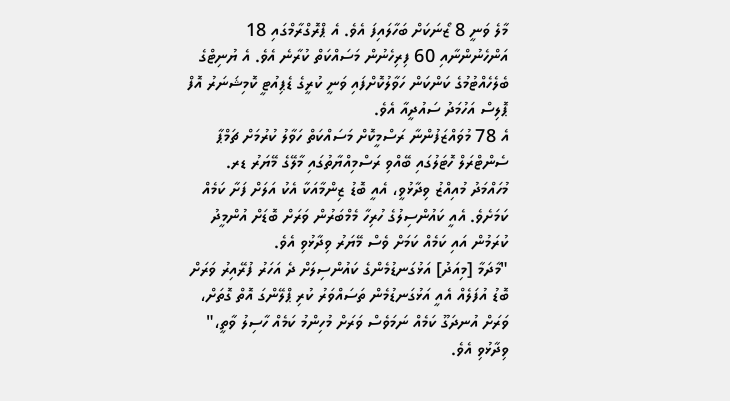މާލެ ވަނީ 8 ޒޯނަކަށް ބަހާލައިފަ އެވެ. އެ ޕްރޮގްރާމްގައި 18 އަންހެނުންނާއި 60 ފިރިހެނުން މަސައްކަތް ކުރާނެ އެވެ. އެ ޔުނިޓްގެ ބެލެހެއްޓުމުގެ ކަންކަން ހަވާލުކޮށްފައި ވަނީ ކުރީގެ ޑެޕިއުޓީ ކޮމިޝަނަރު އޮފް ޕޮލިސް އަހުމަދު ސައުދީއާ އެވެ.
އެ 78 މުވައްޒަފުންނާ ރަސްމީކޮށް މަސައްކަތް ހަވާލު ކުރުމަށް ޗަމްޕާ ސެންޓްރަލް ހޮޓަލުގައި ބޭއްވި ރަސްމިއްޔާތުގައި މާލޭގެ މޭޔަރު ޑރ. މުހައްމަދު މުއިއްޒު ވިދާޅުވީ، އެއީ ބޮޑު ޒިންމާއަކާ އެކު އަލަށް ފަށާ ކަމެއް ކަމަށެވެ. އެއީ ކައުންސިލުގެ ހުރިހާ މެމްބަރުން ވަރަށް ބޮޑަށް އުންމީދު ކުރަމުން އައި ކަމެއް ކަމަށް ވެސް މޭޔަރު ވިދާޅުވި އެވެ.
"މާދަމާ [މިއަދު] އަޅުގަނޑުމެންގެ ކައުންސިލަށް ދެ އަހަރު ފުރޭއިރު ވަރަށް ބޮޑު އުފަލެއް އެއީ އަޅުގަނޑުމެން ތަސައްވަރު ކުރި ޕްލޭންގަ އޮތް ގޮތަށް، ވަރަށް އުނދަގޫ ކަމެއް ނަމަވެސް ވަރަށް މުހިންމު ކަމެއް ހާސިލު ވާތީ،" ވިދާޅުވި އެވެ.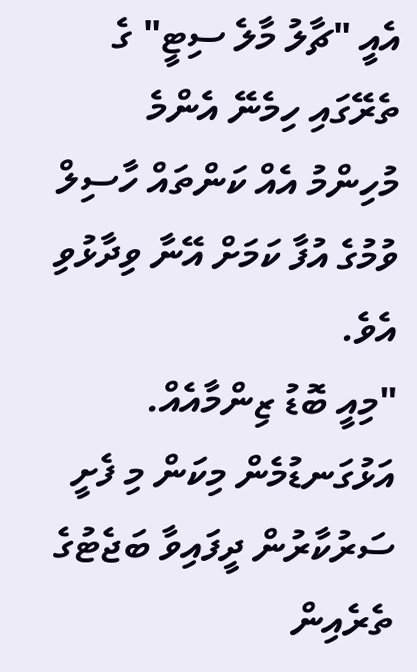އެއީ "ޗާލު މާލެ ސިޓީ" ގެ ތެރޭގައި ހިމެނޭ އެންމެ މުހިންމު އެއް ކަންތައް ހާސިލް ވުމުގެ އުފާ ކަމަށް އޭނާ ވިދާޅުވި އެވެ.
"މިއީ ބޮޑު ޒިންމާއެއް. އަޅުގަނޑުމެން މިކަން މި ފެށީ ސަރުކާރުން ދީފައިވާ ބަޖެޓުގެ ތެރެއިން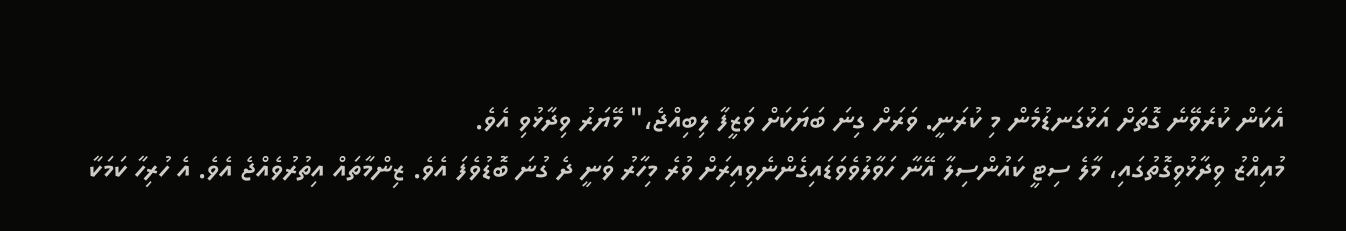އެކަން ކުރެވޭނެ ގޮތަށް އަޅުގަނޑުމެން މި ކުރަނީ. ވަރަށް ގިނަ ބަޔަކަށް ވަޒީފާ ލިބިއްޖެ،" މޭޔަރު ވިދާޅުވި އެވެ.
މުއިއްޒު ވިދާޅުވިގޮތުގައި، މާލެ ސިޓީ ކައުންސިލާ އޭނާ ހަވާލުވެވަޑައިގެންނެވިއިރަށް ވުރެ މިހާރު ވަނީ ދެ ގުނަ ބޮޑުވެފަ އެވެ. ޒިންމާތައް އިތުރުވެއްޖެ އެވެ. އެ ހުރިހާ ކަމަކާ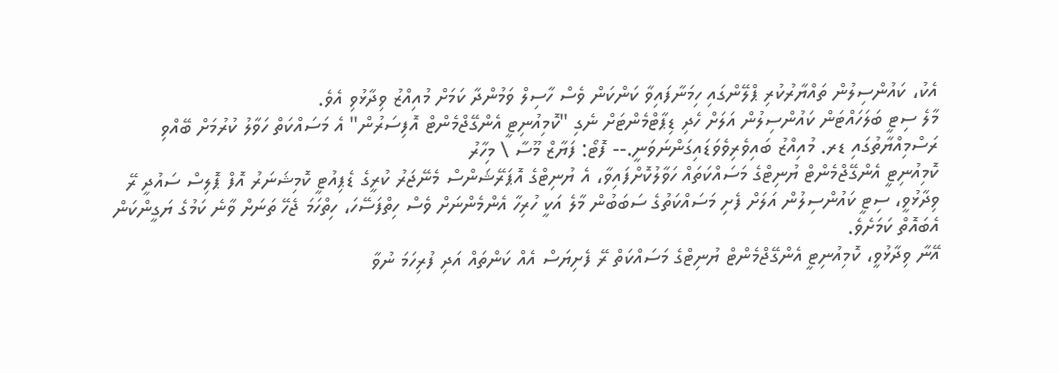އެކު، ކައުންސިލުން ތައްޔާރުކުރި ޕްލޭންގައި ހިމަނާފައިވާ ކަންކަން ވެސް ހާސިލް ވަމުންދާ ކަމަށް މުއިއްޒު ވިދާޅުވި އެވެ.
މާލެ ސިޓީ ބަލަހައްޓަން ކައުންސިލުން އަލަށް ހެދި ޑިޕާޓްމެންޓަށް ނެގި "ކޮމިއުނިޓީ އެންގޭޖްމެންޓް އޮފިސަރުން" އެ މަސައްކަތް ހަވާލު ކުރުމަށް ބޭއްވި ރަސްމިއްޔާތުގައި ޑރ. މުއިއްޒު ބައިވެރިވެވަޑައިގަންނަވަނީ.-- ފޮޓޯ: ފަޔާޒް މޫސާ \ މިހާރު
ކޮމިއުނިޓީ އެންގޭޖްމެންޓް ޔުނިޓްގެ މަސައްކަތައް ހަވާލުކޮށްފައިވާ، އެ ޔުނިޓްގެ އޮޕަރޭޝަންސް މެނޭޖަރު ކުރީގެ ޑެޕިއުޓީ ކޮމިޝަނަރު އޮފް ޕޮލިސް ސައުދީ ރޭ ވިދާޅުވީ، ސިޓީ ކައުންސިލުން އަލަށް ފެށި މަސައްކަތުގެ ސަބަބުން މާލެ އަކީ ހުރިހާ އެންމެންނަށް ވެސް ހިތްފަސޭހަ، ހިތްހަމަ ޖެހޭ ތަނަށް ވާނެ ކަމުގެ ޔަގީންކަން އެބައޮތް ކަމަށެވެ.
އޭނާ ވިދާޅުވީ، ކޮމިއުނިޓީ އެންގޭޖްމެންޓް ޔުނިޓްގެ މަސައްކަތް ރޭ ފެށިޔަސް އެއް ކަންތައް އަދި ފުރިހަމަ ނުވާ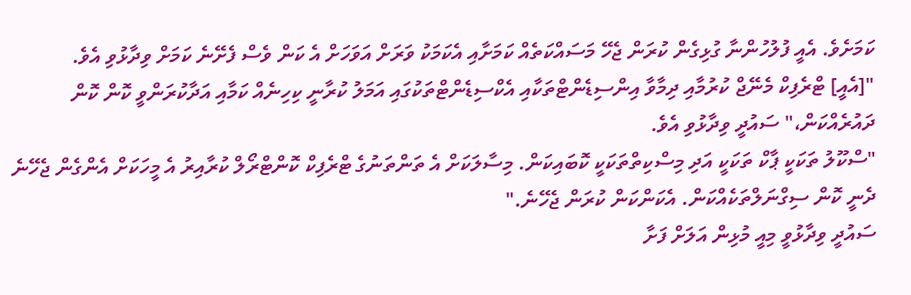ކަމަށެވެ. އެއީ ފުލުހުންނާ ގުޅިގެން ކުރަން ޖެހޭ މަސައްކަތެއް ކަމަށާއި އެކަމަކު ވަރަށް އަވަހަށް އެ ކަން ވެސް ފެށޭނެ ކަމަށް ވިދާޅުވި އެވެ.
"[އެއީ] ޓްރެފިކް މެނޭޖް ކުރުމާއި ދިމާވާ އިންސިޑެންޓްތަކާއި އެކްސިޑެންޓްތަކުގައި އަމަލު ކުރާނީ ކިހިނެއް ކަމާއި އަދާކުރަންވީ ކޮން ކޮން ދައުރެއްކަން،" ސައުދީ ވިދާޅުވި އެވެ.
"ސްކޫލު ތަކަކީ ޕާކް ތަކަކީ އަދި މިސްކިތްތަކަކީ ކޮބައިކަން. މިސާލަކަށް އެ ތަންތަނުގެ ޓްރެފިކް ކޮންޓްރޯލް ކުރާއިރު އެ މީހަކަށް އެންގެން ޖެހޭނެ ދެނީ ކޮން ސިގްނަލްތަކެއްކަން. އެކަންކަން ކުރަން ޖެހޭނެ."
ސައުދީ ވިދާޅުވީ މިއީ މުޅިން އަލަށް ފަށާ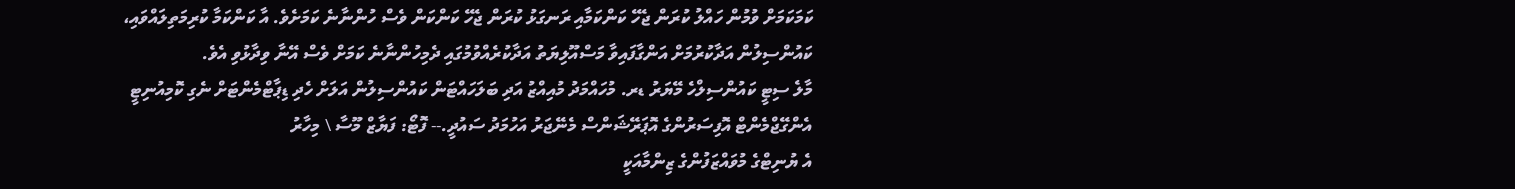ކަމަކަމަށް ވުމުން ހައްލު ކުރަން ޖެހޭ ކަންކަމާއި ރަނގަޅު ކުރަން ޖެހޭ ކަންކަން ވެސް ހުންނާނެ ކަމަށެވެ. އާ ކަންކަމާ ކުރިމަތިލައްވައި، ކައުންސިލުން އަދާކުރުމަށް އަންގާފައިވާ މަސްއޫލިޔަތު އަދާކުރެއްވުމުގައި ދެމިހުންނާނެ ކަމަށް ވެސް އޭނާ ވިދާޅުވި އެވެ.
މާލެ ސިޓީ ކައުންސިލްހެ މޭޔަރު ޑރ. މުހައްމަދު މުއިއްޒު އަދި ބަލަހައްޓަން ކައުންސިލުން އަލަށް ހެދި ޑިޕާޓްމެންޓަށް ނެގި ކޮމިއުނިޓީ އެންގޭޖްމެންޓް އޮފިސަރުންގެ އޮޕަރޭޝަންސް މެނޭޖަރު އަހުމަދު ސައުދީ.-- ފޮޓޯ: ފަޔާޒް މޫސާ \ މިހާރު
އެ ޔުނިޓްގެ މުވައްޒަފުންގެ ޒިންމާއަކީ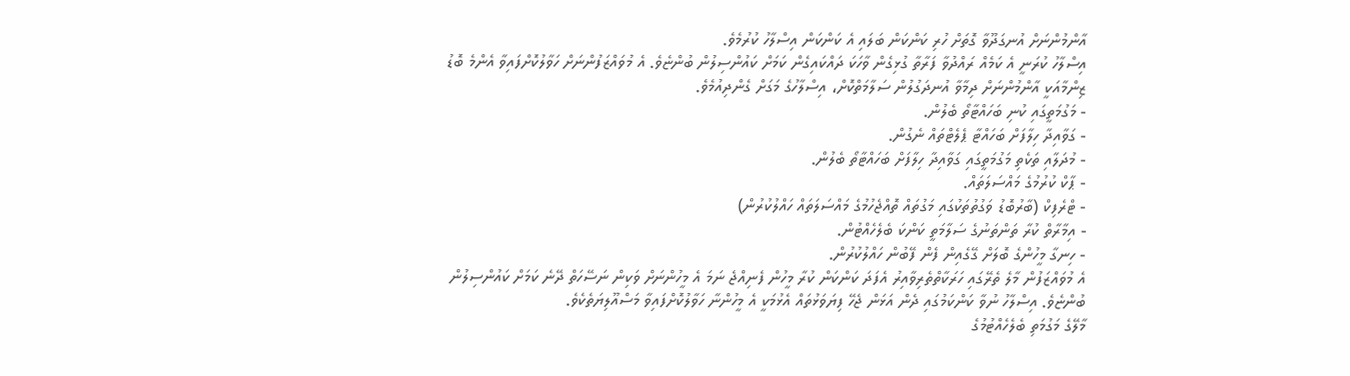އާންމުންނަށް އުނގަދޫވާ ގޮތަށް ހުރި ކަންކަން ބަލައި އެ ކަންކަން އިސްލާހު ކުރުމެވެ.
އިސްލާހު ކުރަނީ އެ ކަމެއް ރައްދުވާ ފަރާތާ ގުޅިގެން ވާހަކަ ދައްކައިގެން ކަމަށް ކައުންސިލުން ބުންޏެވެ. އެ މުވައްޒަފުންނަށް ހަވާލުކޮށްފައިވާ އެންމެ ބޮޑު ޒިންމާއަކީ އާންމުންނަށް ދިމާވާ އުނދަގުލުން ސަލާމަތްކޮށް، އިސްލާހުގެ މަގަށް ގެންދިއުމެވެ.
- މަގުމަތީގައި ކުނި ބަހައްޓާތޯ ބެލުން.
- ގަވާއިދާ ހިލާފަށް ބަހައްޓާ ޕެލެޓްތައް ނެގުން.
- މުދަލާއި ތަކެތި މަގުމަތީގައި ގަވާއިދާ ހިލާފަށް ބަހައްޓާތޯ ބެލުން.
- ޕާކް ކުރުމުގެ މައްސަލަތައް.
- ޓްރެފިކް (ބާރުބޮޑު ވަގުތުތަކުގައި މަގުތައް ތޮއްޖެހުމުގެ މައްސަލަތައް ހައްލުކުރުން)
- އިމާރާތް ކުރާ ތަންތަނުގެ ސަލާމަތީ ކަންކަ ބެލެހެއްޓުން.
- ހިނގާ މީހުންގެ ބޮލަށް ގޭގެއިން ފެން ފޭބުން ހައްލުކުރުން.
އެ މުވައްޒަފުން މާލެ ތެރޭގައި ހަރަކާތްތެރިވާއިރު އެފަދަ ކަންކަން ކުރާ މީހުން ފެނިއްޖެ ނަމަ އެ މީހުންނަށް ވަކިން ނަސޭހަތް ދޭނެ ކަމަށް ކައުންސިލުން ބުންޏެވެ. އިސްލާހު ނުވާ ކަންކަމުގައި ދެން އަޅަން ޖެހޭ ފިޔަވަޅުތައް އެޅުމަކީ އެ މީހުންނާ ހަވާލުކޮށްފައިވާ މަސްއޫލިޔަތެކެވެ.
މާލޭގެ މަގުމަތި ބެލެހެއްޓުމުގެ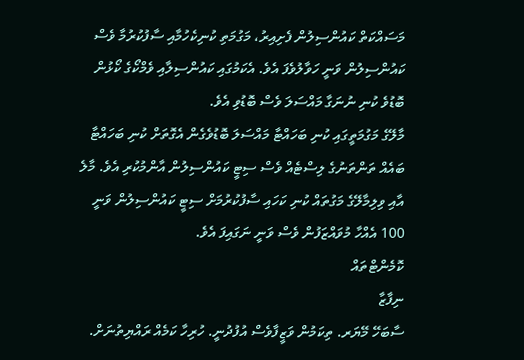މަސައްކަތް ކައުންސިލުން ފެށިއިރު، މަގުމަތި ކުނިކެހުމާއި ސާފުކުރުމާ ވެސް ކައުންސިލުން ވަނީ ހަވާލުވެފަ އެވެ. އެކަމުގައި ކައުންސިލާއި ވެމްކޯގެ ކޯޅުން ބޮޑުވެ ކުނި ނުނަގާ މައްސަލަ ވެސް ބޮޑުވި އެވެ.
މާލޭގެ މަގުމަތީގައި ކުނި ބަހައްޓާ މައްސަލަ ބޮޑުވެގެން އެގޮތަށް ކުނި ބަހައްޓާ ބައެއް ތަންތަނުގެ ލިސްޓެއް ވެސް ސިޓީ ކައުންސިލުން އާންމުކުރި އެވެ. މާލެ އާއި ވިލިމާލޭގެ މަގުތައް ކުނި ކަހައި ސާފުކުރުމަށް ސިޓީ ކައުންސިލުން ވަނީ 100 އެއްހާ މުވައްޒަފުން ވެސް ވަނީ ނަގައިފަ އެވެ.
ކޮމެންޓްތައް
ނިފާޒާ
ސާބަހޭ މޭޔަރ. ތިކަމުން ވަޒީފާވެސް އުފުދުނީ. ހުރިހާ ކަމެއް ރައްޔިތުނަށް.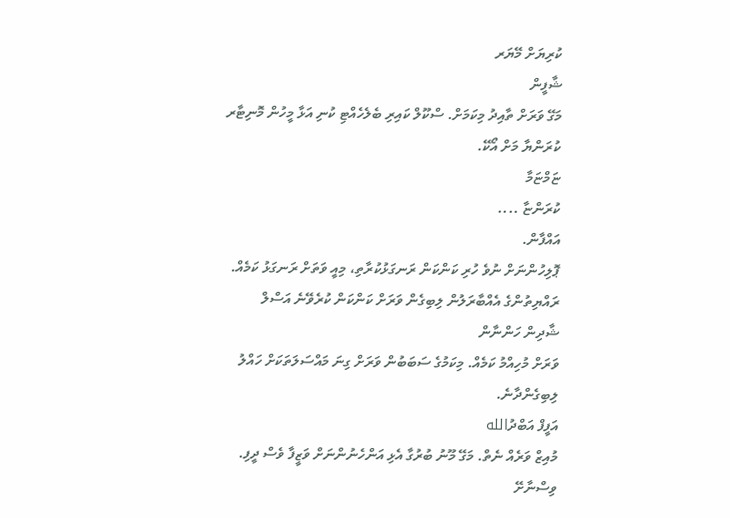ކުރިޔަށް މޭޔަރ
ޝާފީން
މަގޭ ވަރަށް ތާއިދު މިކަމަށް. ސްކޫލް ކައިރި ބެލެހެއްޓި ކުނި އަޅާ މީހުން މޮނިޓާރ ކުރަންޔާ މަށް އޯކޭ.
ޏަމްޏަމާ
ކުރަންޏާ ....
އައްފާން.
ޕޮލިހުންނަށް ނުވެ ހުރި ކަންކަން ރަނގަޅުކުރާތި، މިއީ ވަތަށް ރަނގަޅު ކަމެއް. ރައްޔިތުންގެ އެއްބާރަލުން ލިބިގެން ވަރަށް ކަންކަން ކުރެވޭނެ އަސްލް
ޝާދިން ހަންނާން
ވަރަށް މުހިއްމު ކަމެއް. މިކަމުގެ ސަބަބުން ވަރަށް ގިނަ މައްސަލަތަކަށް ހައްލު ލިބިގެންދާނެ.
އަފީފް އަބްދުالله
މުއިޒް ވަރެއް ނެތް. މަގޭ މޫނު ބުރުގާ އެޅި އަންހެނުންނަށް ވަޒީފާ ވެސް ދީފި.
ވިސްނާށޭ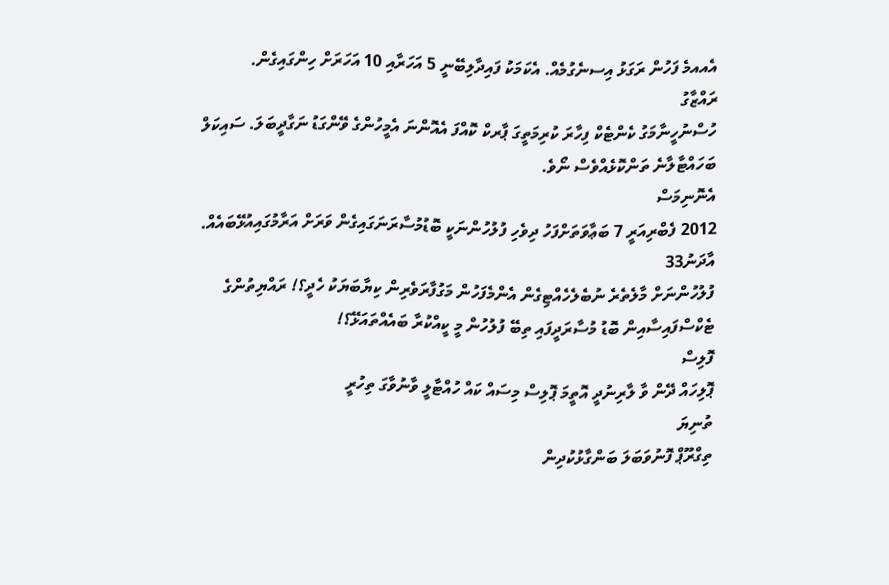އެއއމެ ފަހުން ރަގަޅު އިސނެގުމެއް. އެކަމަކު ފައިދާލިބޭނީ 5 އަހަރާއި 10 އަހަރަށް ހިންގައިގެން.
ރައްޒާގު
ހުސްނުހީނާމަގު ކެންޓެކް ފިހާރަ ކުރިމަތީގަ ޕާރކް ކޮއްފަ އެއޮންނަ އެމީހުންގެ ވޭންގަޑު ނަގާދީބަލަ. ސައިކަލް ބަހައްޓާލާނެ ތަންކޮޅެއްވެސް ނޯވެ.
އެނޮނިމަސް
2012 ފެބްރިއަރީ 7 ބަޢާވަތަށްފަހު ދިވެހި ފުލުހުންނަކީ ބޮޑުމުސާރަނަގައިގެން ވަރަށް އަރާމުގައިއުޅޭބައެއް.
އާދަނު33
ފުލުހުންނަށް މާލެތެރެ ނުބެލެހެއްޓިގެން އެންމެފަހުން މަގުފާރަވެރިން ކިޔާބަޔަކު ހެދީ؟! ރައްޔިތުންގެ ޓެކްސްފައިސާއިން ބޮޑު މުސާރަދީފައި ތިބޭ ފުލުހުން މީ ކީއްކުރާ ބައެއްތައަޅޭ؟!
ފޮލިސް
ޕޮލިހައް ދޭން ވާ ލާރިނުދީ އޮތީމަ ޕޮލިސް މިސައް ކައް ހުއްޓާލީ ވާނުވާގަ ތިހުރީ
ތުނިޔަ
ތިގްރޫޕް ފޮނުވަބަލަ ބަންގާޅުކުދިން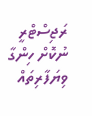ރަޖިސްޓްރީ ނުކޮށް ހިންގާ ވިޔަފާރިތައް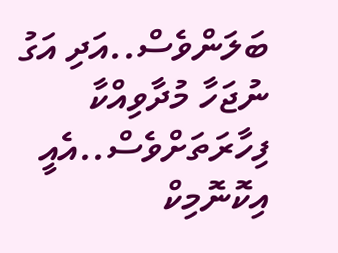ބަލަންވެސް..އަދި އަގު ނުޖަހާ މުދާވިއްކާ ފިހާރަތަށްވެސް..އެއީ އިކޮނޮމިކް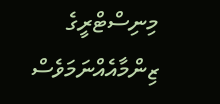މިނިސްޓްރީގެ ޒިންމާއެއްނަމަވެސް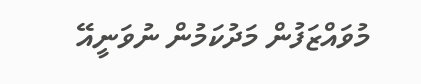މުވައްޒަފުން މަދުކަމުން ނުވަނީއޭ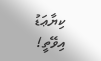ކިޔާޢަޑު އިވޭތީ!